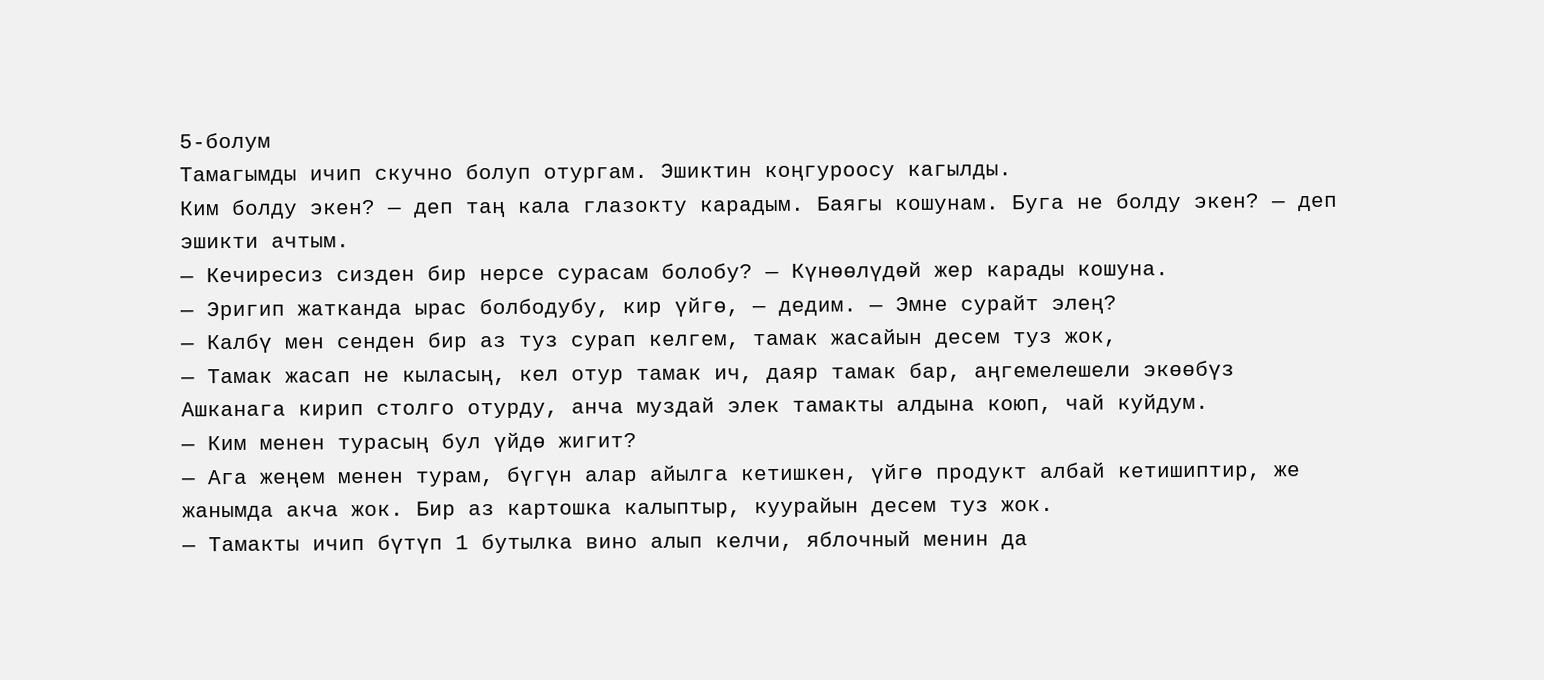5-болум
Тамагымды ичип скучно болуп отургам. Эшиктин коңгуроосу кагылды.
Ким болду экен? — деп таң кала глазокту карадым. Баягы кошунам. Буга не болду экен? — деп эшикти ачтым.
— Кечиресиз сизден бир нерсе сурасам болобу? — Күнөөлүдөй жер карады кошуна.
— Эригип жатканда ырас болбодубу, кир үйгө, — дедим. — Эмне сурайт элең?
— Калбү мен сенден бир аз туз сурап келгем, тамак жасайын десем туз жок,
— Тамак жасап не кыласың, кел отур тамак ич, даяр тамак бар, аңгемелешели экөөбүз
Ашканага кирип столго отурду, анча муздай элек тамакты алдына коюп, чай куйдум.
— Ким менен турасың бул үйдө жигит?
— Ага жеңем менен турам, бүгүн алар айылга кетишкен, үйгө продукт албай кетишиптир, же жанымда акча жок. Бир аз картошка калыптыр, куурайын десем туз жок.
— Тамакты ичип бүтүп 1 бутылка вино алып келчи, яблочный менин да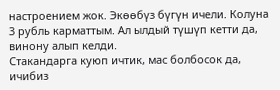настроением жок. Экөөбүз бүгүн ичели. Колуна 3 рубль карматтым. Ал ылдый түшүп кетти да, винону алып келди.
Стакандарга куюп ичтик, мас болбосок да, ичибиз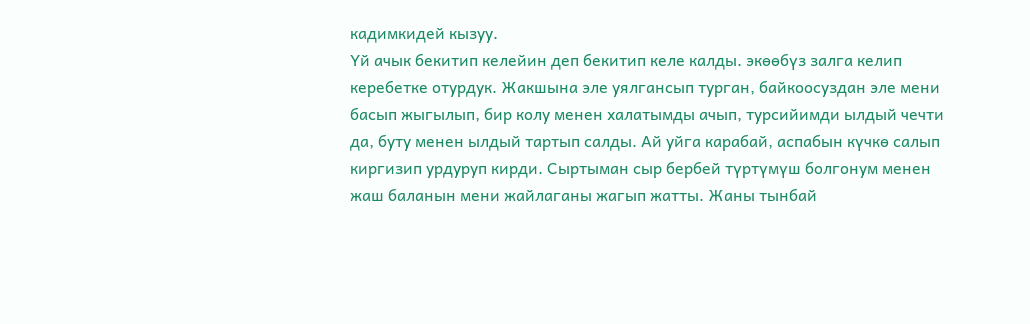кадимкидей кызуу.
Үй ачык бекитип келейин деп бекитип келе калды. экөөбүз залга келип керебетке отурдук. Жакшына эле уялгансып турган, байкоосуздан эле мени басып жыгылып, бир колу менен халатымды ачып, турсийимди ылдый чечти да, буту менен ылдый тартып салды. Ай уйга карабай, аспабын күчкө салып киргизип урдуруп кирди. Сыртыман сыр бербей түртүмүш болгонум менен жаш баланын мени жайлаганы жагып жатты. Жаны тынбай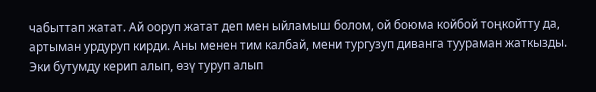чабыттап жатат. Ай ооруп жатат деп мен ыйламыш болом, ой боюма койбой тоңкойтту да, артыман урдуруп кирди. Аны менен тим калбай, мени тургузуп диванга туураман жаткызды. Эки бутумду керип алып, өзү туруп алып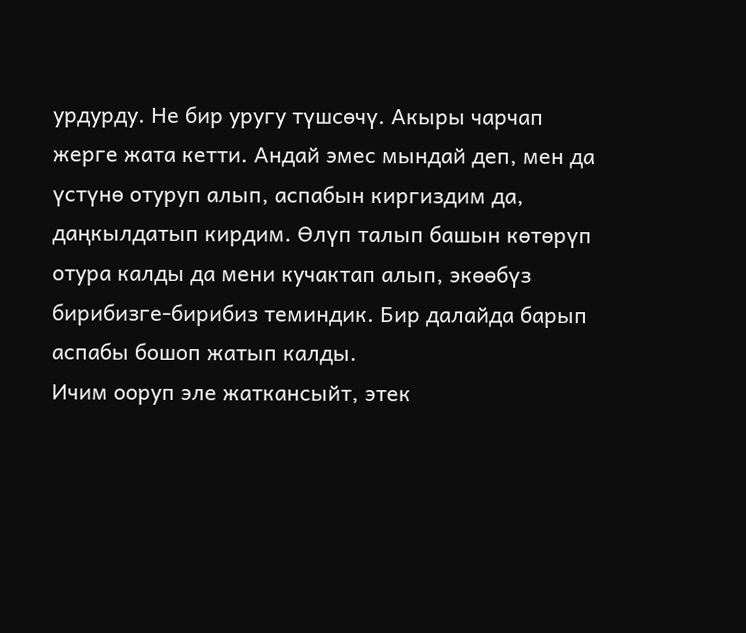урдурду. Не бир уругу түшсөчү. Акыры чарчап жерге жата кетти. Андай эмес мындай деп, мен да үстүнө отуруп алып, аспабын киргиздим да, даңкылдатып кирдим. Өлүп талып башын көтөрүп отура калды да мени кучактап алып, экөөбүз бирибизге-бирибиз теминдик. Бир далайда барып аспабы бошоп жатып калды.
Ичим ооруп эле жаткансыйт, этек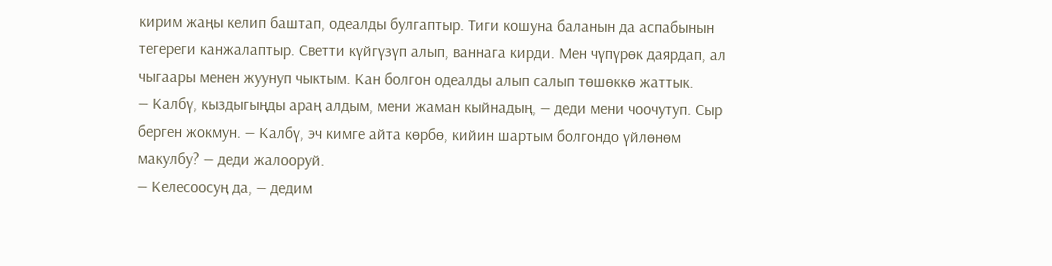кирим жаңы келип баштап, одеалды булгаптыр. Тиги кошуна баланын да аспабынын тегереги канжалаптыр. Светти күйгүзүп алып, ваннага кирди. Мен чүпүрөк даярдап, ал чыгаары менен жуунуп чыктым. Кан болгон одеалды алып салып төшөккө жаттык.
— Калбү, кыздыгыңды араң алдым, мени жаман кыйнадың, — деди мени чоочутуп. Сыр берген жокмун. — Калбү, эч кимге айта көрбө, кийин шартым болгондо үйлөнөм макулбу? — деди жалооруй.
— Келесоосуң да, — дедим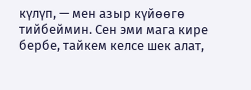күлүп, — мен азыр күйөөгө тийбеймин. Сен эми мага кире бербе, тайкем келсе шек алат,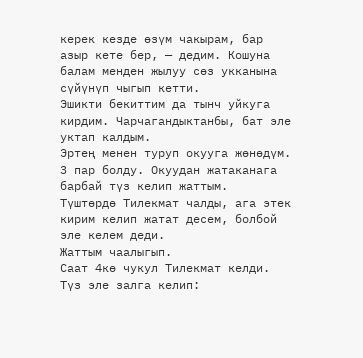керек кезде өзүм чакырам, бар азыр кете бер, — дедим. Кошуна балам менден жылуу сөз укканына сүйүнүп чыгып кетти.
Эшикти бекиттим да тынч уйкуга кирдим. Чарчагандыктанбы, бат эле уктап калдым.
Эртең менен туруп окууга жөнөдүм. 3 пар болду. Окуудан жатаканага барбай түз келип жаттым.
Түштөрдө Тилекмат чалды, ага этек кирим келип жатат десем, болбой эле келем деди.
Жаттым чаалыгып.
Саат 4кө чукул Тилекмат келди.
Түз эле залга келип: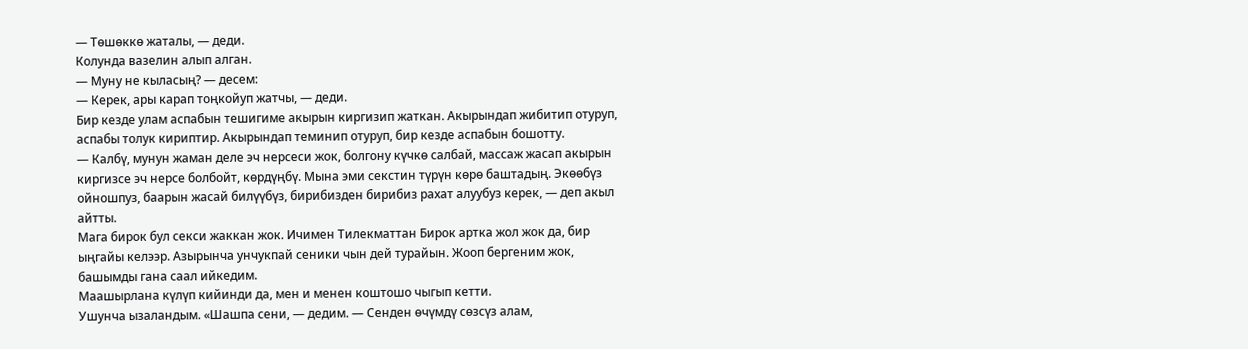— Төшөккө жаталы, — деди.
Колунда вазелин алып алган.
— Муну не кыласың? — десем:
— Керек, ары карап тоңкойуп жатчы, — деди.
Бир кезде улам аспабын тешигиме акырын киргизип жаткан. Акырындап жибитип отуруп, аспабы толук кириптир. Акырындап теминип отуруп, бир кезде аспабын бошотту.
— Калбү, мунун жаман деле эч нерсеси жок, болгону күчкө салбай, массаж жасап акырын киргизсе эч нерсе болбойт, көрдүңбү. Мына эми секстин түрүн көрө баштадың. Экөөбүз ойношпуз, баарын жасай билүүбүз, бирибизден бирибиз рахат алуубуз керек, — деп акыл айтты.
Мага бирок бул секси жаккан жок. Ичимен Тилекматтан Бирок артка жол жок да, бир ыңгайы келээр. Азырынча унчукпай сеники чын дей турайын. Жооп бергеним жок, башымды гана саал ийкедим.
Маашырлана күлүп кийинди да, мен и менен коштошо чыгып кетти.
Ушунча ызаландым. «Шашпа сени, — дедим. — Сенден өчүмдү сөзсүз алам,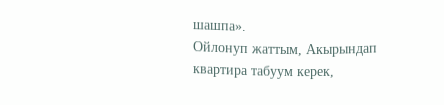шашпа».
Ойлонуп жаттым, Акырындап квартира табуум керек,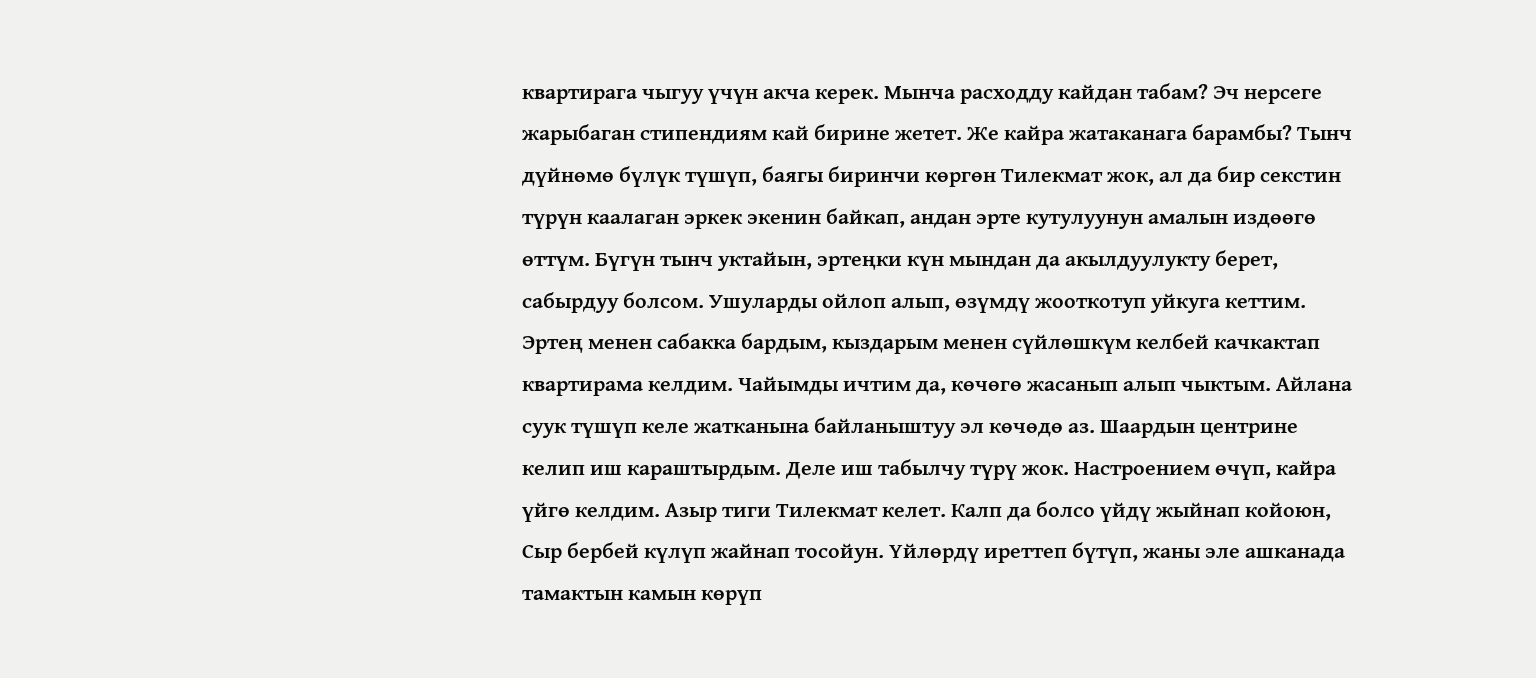квартирага чыгуу үчүн акча керек. Мынча расходду кайдан табам? Эч нерсеге жарыбаган стипендиям кай бирине жетет. Же кайра жатаканага барамбы? Тынч дүйнөмө бүлүк түшүп, баягы биринчи көргөн Тилекмат жок, ал да бир секстин түрүн каалаган эркек экенин байкап, андан эрте кутулуунун амалын издөөгө өттүм. Бүгүн тынч уктайын, эртеңки күн мындан да акылдуулукту берет, сабырдуу болсом. Ушуларды ойлоп алып, өзүмдү жооткотуп уйкуга кеттим.
Эртең менен сабакка бардым, кыздарым менен сүйлөшкүм келбей качкактап квартирама келдим. Чайымды ичтим да, көчөгө жасанып алып чыктым. Айлана суук түшүп келе жатканына байланыштуу эл көчөдө аз. Шаардын центрине келип иш караштырдым. Деле иш табылчу түрү жок. Настроением өчүп, кайра үйгө келдим. Азыр тиги Тилекмат келет. Калп да болсо үйдү жыйнап койоюн, Сыр бербей күлүп жайнап тосойун. Үйлөрдү иреттеп бүтүп, жаны эле ашканада тамактын камын көрүп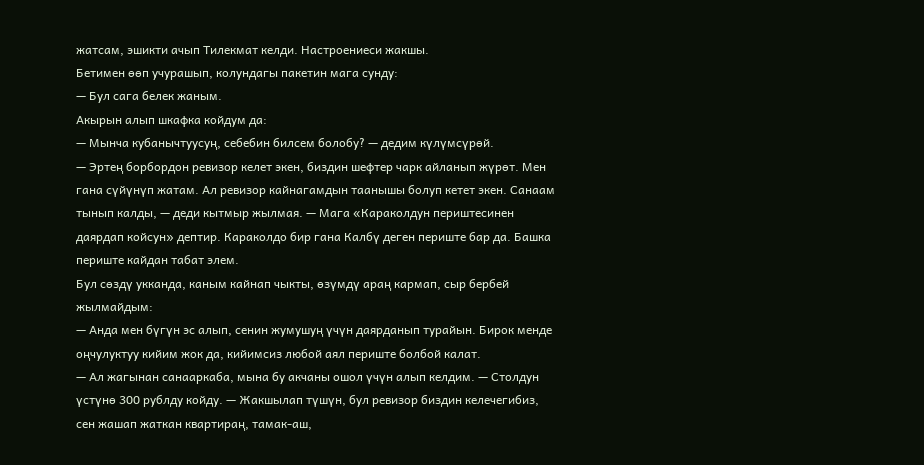жатсам, эшикти ачып Тилекмат келди. Настроениеси жакшы.
Бетимен өөп учурашып, колундагы пакетин мага сунду:
— Бул сага белек жаным.
Акырын алып шкафка койдум да:
— Мынча кубанычтуусуң, себебин билсем болобу? — дедим күлүмсүрөй.
— Эртең борбордон ревизор келет экен, биздин шефтер чарк айланып жүрөт. Мен гана сүйүнүп жатам. Ал ревизор кайнагамдын таанышы болуп кетет экен. Санаам тынып калды, — деди кытмыр жылмая. — Мага «Караколдун периштесинен даярдап койсун» дептир. Караколдо бир гана Калбү деген периште бар да. Башка периште кайдан табат элем.
Бул сөздү укканда, каным кайнап чыкты, өзүмдү араң кармап, сыр бербей жылмайдым:
— Анда мен бүгүн эс алып, сенин жумушуң үчүн даярданып турайын. Бирок менде оңчулуктуу кийим жок да, кийимсиз любой аял периште болбой калат.
— Ал жагынан санааркаба, мына бу акчаны ошол үчүн алып келдим. — Столдун үстүнө 300 рублду койду. — Жакшылап түшүн, бул ревизор биздин келечегибиз, сен жашап жаткан квартираң, тамак-аш,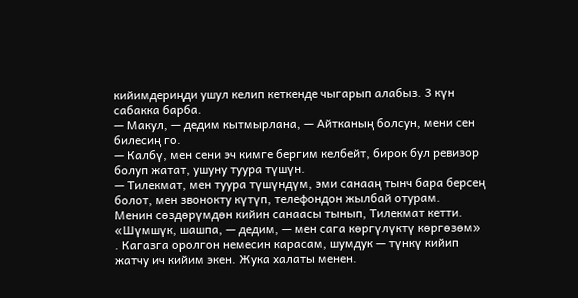кийимдериңди ушул келип кеткенде чыгарып алабыз. 3 күн сабакка барба.
— Макул, — дедим кытмырлана, — Айтканың болсун, мени сен билесиң го.
— Калбү, мен сени эч кимге бергим келбейт, бирок бул ревизор болуп жатат, ушуну туура түшүн.
— Тилекмат, мен туура түшүндүм, эми санааң тынч бара берсең болот, мен звонокту күтүп, телефондон жылбай отурам.
Менин сөздөрүмдөн кийин санаасы тынып, Тилекмат кетти.
«Шүмшүк, шашпа, — дедим, — мен сага көргүлүктү көргөзөм» . Кагазга оролгон немесин карасам, шумдук — түнкү кийип жатчу ич кийим экен. Жука халаты менен.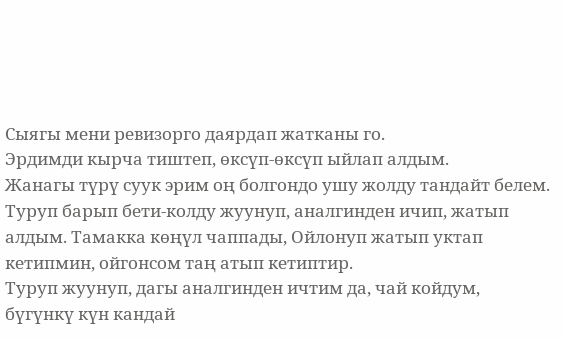Сыягы мени ревизорго даярдап жатканы го.
Эрдимди кырча тиштеп, өксүп-өксүп ыйлап алдым.
Жанагы түрү суук эрим оң болгондо ушу жолду тандайт белем. Туруп барып бети-колду жуунуп, аналгинден ичип, жатып алдым. Тамакка көңүл чаппады, Ойлонуп жатып уктап кетипмин, ойгонсом таң атып кетиптир.
Туруп жуунуп, дагы аналгинден ичтим да, чай койдум, бүгүнкү күн кандай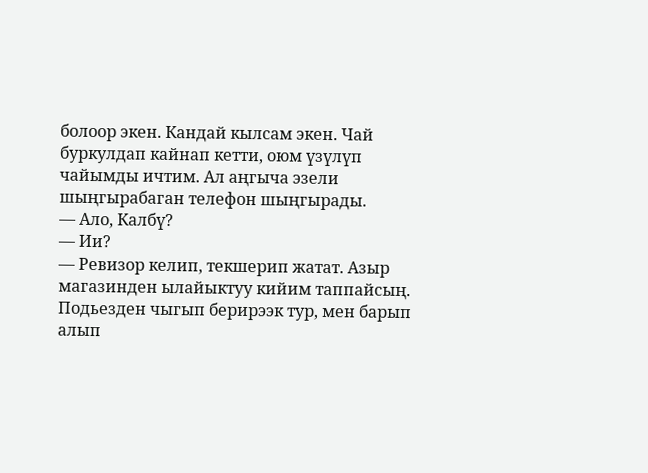болоор экен. Кандай кылсам экен. Чай буркулдап кайнап кетти, оюм үзүлүп чайымды ичтим. Ал аңгыча эзели шыңгырабаган телефон шыңгырады.
— Ало, Калбү?
— Ии?
— Ревизор келип, текшерип жатат. Азыр магазинден ылайыктуу кийим таппайсың. Подьезден чыгып берирээк тур, мен барып алып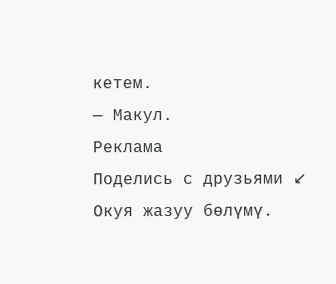кетем.
— Макул.
Реклама
Поделись с друзьями ↙
Окуя жазуу бөлүмү.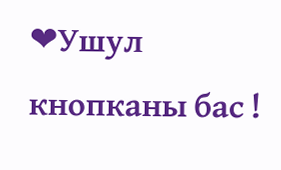❤Ушул кнопканы бас !